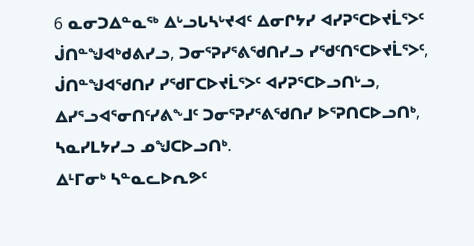6 ᓇᓂᑐᐃᓐᓇᖅ ᐃᒡᓗᒐᓴᒡᔪᐊᑦ ᐃᓂᒋᔭᓯ ᐊᓯᕈᕐᑕᐅᔪᒫᕐᐳᑦ ᒎᑎᓐᖑᐊᒃᑯᕕᓯᓗ, ᑐᓂᕐᕈᓯᕐᕕᖁᑎᓯᓗ ᓯᖁᑦᑎᕐᑕᐅᔪᒫᕐᐳᑦ, ᒎᑎᓐᖑᐊᖁᑎᓯ ᓯᖁᒥᑕᐅᔪᒫᕐᐳᑦ ᐊᓯᕈᕐᑕᐅᓗᑎᒡᓗ, ᐃᓯᕐᓗᐊᕐᓂᑎᑦᓯᕕᖕᒧᑦ ᑐᓂᕐᕈᓯᕐᕕᖁᑎᓯ ᐅᕐᕈᑎᑕᐅᓗᑎᒃ, ᓴᓇᓯᒪᔭᓯᓗ ᓄᖑᑕᐅᓗᑎᒃ.
ᐃᒻᒥᓂᒃ ᓴᓐᓇᓚᐅᕆᕗᑦ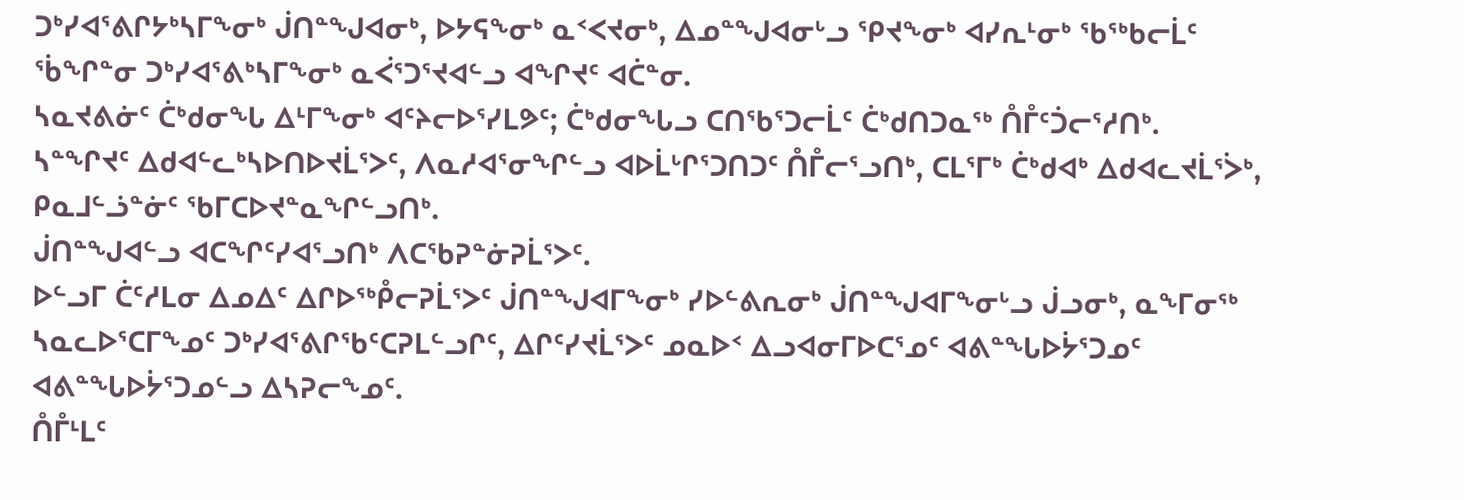ᑐᒃᓯᐊᕐᕕᒋᔭᒃᓴᒥᖕᓂᒃ ᒎᑎᓐᖑᐊᓂᒃ, ᐅᔭᕋᖕᓂᒃ ᓇᑉᐸᔪᓂᒃ, ᐃᓄᓐᖑᐊᓂᒡᓗ ᕿᔪᖕᓂᒃ ᐊᓯᕆᒻᓂᒃ ᖃᖅᑲᓕᒫᑦ ᖄᖏᓐᓂ ᑐᒃᓯᐊᕐᕕᒃᓴᒥᖕᓂᒃ ᓇᐹᕐᑐᕐᔪᐊᓪᓗ ᐊᖏᔪᑦ ᐊᑖᓐᓂ.
ᓴᓇᔪᕕᓃᑦ ᑖᒃᑯᓂᖓ ᐃᒻᒥᖕᓂᒃ ᐊᑦᔨᓕᐅᕐᓯᒪᕗᑦ; ᑖᒃᑯᓂᖓᓗ ᑕᑎᖃᕐᑐᓕᒫᑦ ᑖᒃᑯᑎᑐᓇᖅ ᑍᒤᑦᑑᓕᕐᓱᑎᒃ.
ᓴᓐᖏᔪᑦ ᐃᑯᐊᓪᓚᒃᓴᐅᑎᐅᔪᒫᕐᐳᑦ, ᐱᓇᓱᐊᕐᓂᖏᓪᓗ ᐊᐅᒫᒡᒋᕐᑐᑎᑐᑦ ᑍᒤᓕᕐᓗᑎᒃ, ᑕᒪᕐᒥᒃ ᑖᒃᑯᐊᒃ ᐃᑯᐊᓚᔪᒫᕐᐴᒃ, ᑭᓇᒧᓪᓘᓐᓃᑦ ᖃᒥᑕᐅᔪᓐᓇᖏᓪᓗᑎᒃ.
ᒎᑎᓐᖑᐊᓪᓗ ᐊᑕᖏᑦᓯᐊᕐᓗᑎᒃ ᐱᑕᖃᕈᓐᓃᕈᒫᕐᐳᑦ.
ᐅᓪᓗᒥ ᑖᑦᓱᒪᓂ ᐃᓄᐃᑦ ᐃᒋᐅᖅᑬᓕᕈᒫᕐᐳᑦ ᒎᑎᓐᖑᐊᒥᖕᓂᒃ ᓯᐅᓪᕕᕆᓂᒃ ᒎᑎᓐᖑᐊᒥᖕᓂᒡᓗ ᒎᓗᓂᒃ, ᓇᖕᒥᓂᖅ ᓴᓇᓚᐅᕐᑕᒥᖕᓄᑦ ᑐᒃᓯᐊᕐᕕᒋᖃᑦᑕᕈᒪᓪᓗᒋᑦ, ᐃᒋᑦᓯᔪᒫᕐᐳᑦ ᓄᓇᐅᑉ ᐃᓗᐊᓂᒥᐅᑕᕐᓄᑦ ᐊᕕᓐᖓᐅᔮᕐᑐᓄᑦ ᐊᕕᓐᖓᐅᔮᕐᑐᓄᓪᓗ ᐃᓴᕈᓕᖕᓄᑦ.
ᑍᒤᒻᒪᑦ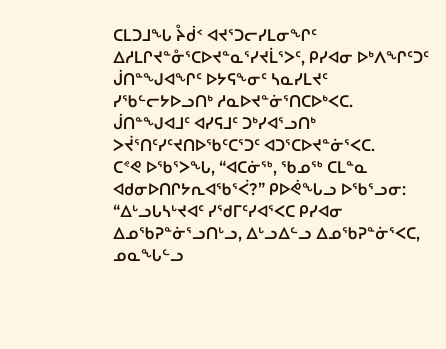ᑕᒪᑐᒧᖓ ᔧᑰᑉ ᐊᔪᕐᑐᓕᓯᒪᓂᖏᑦ ᐃᓱᒪᒋᔪᓐᓁᕐᑕᐅᔪᓐᓇᕐᓯᔪᒫᕐᐳᑦ, ᑭᓯᐊᓂ ᐅᒃᐱᖏᑦᑐᑦ ᒎᑎᓐᖑᐊᖏᑦ ᐅᔭᕋᖕᓂᑦ ᓴᓇᓯᒪᔪᑦ ᓯᖃᓪᓕᔭᐅᓗᑎᒃ ᓱᓇᐅᔪᓐᓃᕐᑎᑕᐅᒃᐸᑕ. ᒎᑎᓐᖑᐊᒧᑦ ᐊᓯᕋᒧᑦ ᑐᒃᓯᐊᕐᓗᑎᒃ ᐳᔫᕐᑎᑦᓯᑦᔪᑎᐅᖃᑦᑕᕐᑐᑦ ᐊᑐᕐᑕᐅᔪᓐᓃᕐᐸᑕ.
ᑕᕝᕙ ᐅᖃᕐᐳᖓ, “ᐊᑕᓃᖅ, ᖃᓄᖅ ᑕᒪᓐᓇ ᐊᑯᓂᐅᑎᒋᔭᕆᐊᖃᕐᐹ?” ᑭᐅᕚᖓᓗ ᐅᖃᕐᓗᓂ: “ᐃᒡᓗᒐᓴᒡᔪᐊᑦ ᓯᖁᒥᑦᓯᐊᕐᐸᑕ ᑭᓯᐊᓂ ᐃᓄᖃᕈᓐᓃᕐᓗᑎᒡᓗ, ᐃᒡᓗᐃᓪᓗ ᐃᓄᖃᕈᓐᓃᕐᐸᑕ, ᓄᓇᖓᓪᓗ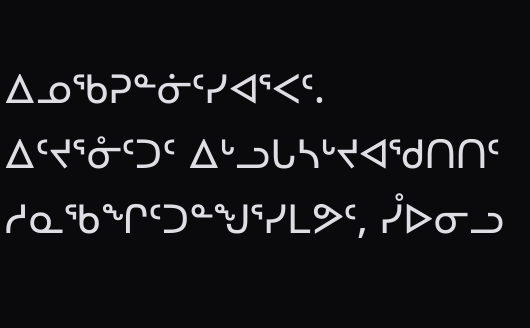ᐃᓄᖃᕈᓐᓃᑦᓯᐊᕐᐸᑦ.
ᐃᑦᔪᕐᓁᑦᑐᑦ ᐃᒡᓗᒐᓴᒡᔪᐊᖁᑎᑎᑦ ᓱᓇᖃᖏᑦᑐᓐᖑᕐᓯᒪᕗᑦ, ᓮᐅᓂᓗ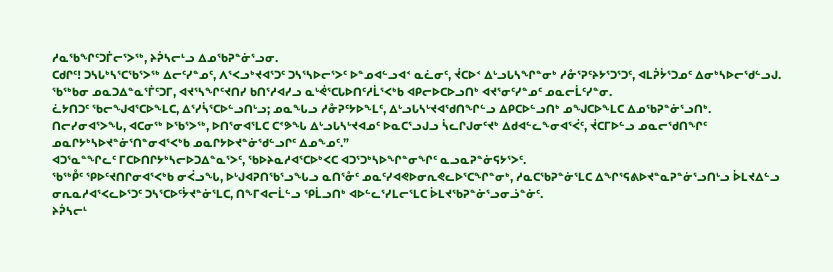ᓱᓇᖃᖏᑦᑐᒦᓕᕐᐳᖅ, ᔨᕉᓴᓕᒻᓗ ᐃᓄᖃᕈᓐᓃᕐᓗᓂ.
ᑕᑯᒋᑦ! ᑐᓴᒐᒃᓴᕐᑕᖃᕐᐳᖅ ᐃᓕᑦᓯᓐᓄᑦ, ᐱᕐᐸᓗᒃᔪᐊᕐᑐᑦ ᑐᓴᕐᓴᐅᓕᕐᐳᑦ ᐅᓐᓄᐊᓪᓗᐊᑉ ᓇᓛᓂᑦ, ᔫᑕᐅᑉ ᐃᒡᓗᒐᓴᖏᓐᓂᒃ ᓱᓁᕐᕈᑦᔨᔭᕐᑐᕐᑐᑦ, ᐊᒪᕉᔮᕐᑐᓄᑦ ᐃᓂᒃᓴᐅᓕᖁᓪᓗᒍ.
ᖃᖅᑲᓂ ᓄᓇᑐᐃᓐᓇᕐᒦᑦᑐᒥ, ᐊᔪᕐᓴᖏᑦᔪᑎᓯ ᑲᑎᕐᓱᐊᓯᓗ ᓇᒡᕚᕐᑕᒐᐅᑎᑦᓱᒫᕐᐸᒃᑲ ᐊᑭᓕᐅᑕᐅᓗᑎᒃ ᐊᔪᕐᓂᑦᓯᓐᓄᑦ ᓄᓇᓕᒫᑦᓯᓐᓂ.
ᓛᔭᑎᑐᑦ ᖃᓕᖑᐊᕐᑕᐅᖕᒪᑕ, ᐃᕐᓯᓵᕐᑕᐅᓪᓗᑎᒡᓗ; ᓄᓇᖓᓗ ᓱᓁᕈᑦᔭᐅᖕᒪᑦ, ᐃᒡᓗᒐᓴᒡᔪᐊᖁᑎᖏᓪᓗ ᐃᑭᑕᐅᓪᓗᑎᒃ ᓄᖑᑕᐅᖕᒪᑕ ᐃᓄᖃᕈᓐᓃᕐᓗᑎᒃ.
ᑎᓕᓯᓂᐊᕐᐳᖓ, ᐊᑕᓂᖅ ᐅᖃᕐᐳᖅ, ᐅᑎᕐᓂᐊᕐᒪᑕ ᑕᕝᕗᖓ ᐃᒡᓗᒐᓴᒡᔪᐊᓄᑦ ᐅᓇᑕᕐᓗᒍᓗ ᓵᓚᒋᒍᓂᑦᔪᒃ ᐃᑯᐊᓪᓚᖕᓂᐊᕐᐹᑦ, ᔫᑕᒥᐅᓪᓗ ᓄᓇᓕᖁᑎᖏᑦ ᓄᓇᒋᔭᒃᓴᐅᔪᓐᓃᕐᑎᓐᓂᐊᕐᐸᒃᑲ ᓄᓇᒋᔭᐅᔪᓐᓃᖁᓪᓗᒋᑦ ᐃᓄᖕᓄᑦ.”
ᐊᑐᕐᓇᓐᖏᓚᑦ ᒥᑕᐅᑎᒋᔭᒃᓴᓕᐅᑐᐃᓐᓇᕐᐳᑦ, ᖃᐅᔨᓇᓱᐊᕐᑕᐅᒃᐸᑕ ᐊᑐᕐᑐᒃᓴᐅᖏᓐᓂᖏᑦ ᓇᓗᓇᕈᓐᓃᕋᔭᕐᐳᑦ.
ᖃᖅᑬᑦ ᕿᐅᑦᔪᑎᒋᓂᐊᕐᐸᒃᑲ ᓂᐹᓗᖓ, ᐅᒡᒍᐊᕈᑎᖃᕐᓗᖓᓗ ᓇᑎᕐᓁᑦ ᓄᓇᑦᓯᐊᕙᐅᓂᕆᕙᓚᐅᕐᑕᖏᓐᓂᒃ, ᓱᓇᑕᖃᕈᓐᓃᕐᒪᑕ ᐃᖏᕐᕋᕕᐅᔪᓐᓇᕈᓐᓃᕐᓗᑎᒡᓗ ᐆᒪᔪᐃᓪᓗ ᓂᕆᓇᓱᐊᕐᐸᓚᐅᕐᑐᑦ ᑐᓴᕐᑕᐅᑦᔮᔪᓐᓃᕐᒪᑕ, ᑎᖕᒥᐊᓕᒫᓪᓗ ᕿᒫᓗᑎᒃ ᐊᐅᓪᓚᕐᓯᒪᓕᕐᒪᑕ ᐆᒪᔪᖃᕈᓐᓃᕐᓗᓂᓘᓐᓃᑦ.
ᔨᕉᓴᓕᒻ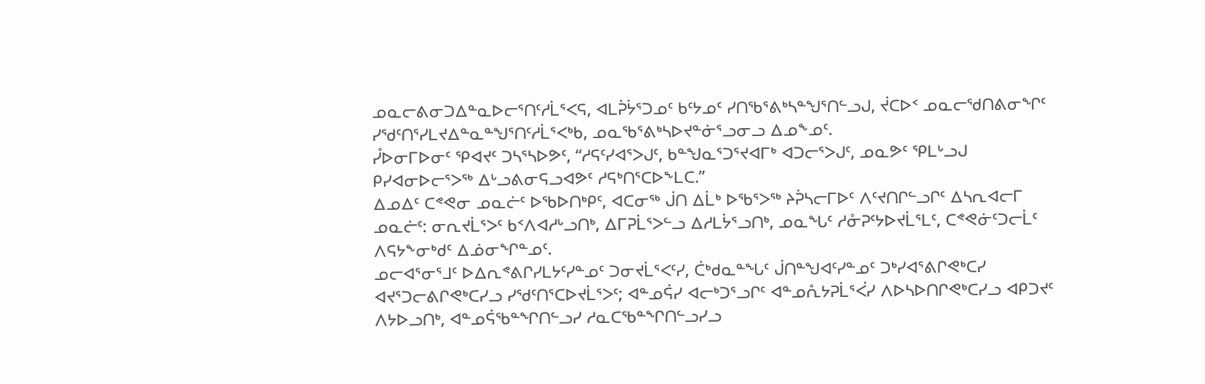ᓄᓇᓕᕕᓂᑐᐃᓐᓇᐅᓕᕐᑎᑦᓱᒫᕐᐸᕋ, ᐊᒪᕉᔮᕐᑐᓄᑦ ᑲᑦᔭᓄᑦ ᓯᑎᖃᕐᕕᒃᓴᓐᖑᕐᑎᓪᓗᒍ, ᔫᑕᐅᑉ ᓄᓇᓕᖁᑎᕕᓂᖏᑦ ᓯᖁᑦᑎᕐᓯᒪᔪᐃᓐᓇᓐᖑᕐᑎᑦᓱᒫᕐᐸᒃᑲ, ᓄᓇᖃᕐᕕᒃᓴᐅᔪᓐᓃᕐᓗᓂᓗ ᐃᓄᖕᓄᑦ.
ᓮᐅᓂᒥᐅᓂᑦ ᕿᐊᔪᑦ ᑐᓴᕐᓴᐅᕗᑦ, “ᓱᕋᑦᓯᐊᕐᐳᒍᑦ, ᑲᓐᖑᓇᕐᑐᕐᔪᐊᒥᒃ ᐊᑐᓕᕐᐳᒍᑦ, ᓄᓇᕗᑦ ᕿᒪᒡᓗᒍ ᑭᓯᐊᓂᐅᓕᕐᐳᖅ ᐃᒡᓗᕕᓂᕋᓗᐊᕗᑦ ᓱᕋᒃᑎᕐᑕᐅᖕᒪᑕ.”
ᐃᓄᐃᑦ ᑕᕝᕙᓂ ᓄᓇᓖᑦ ᐅᖃᐅᑎᒃᑭᑦ, ᐊᑕᓂᖅ ᒎᑎ ᐃᒫᒃ ᐅᖃᕐᐳᖅ ᔨᕉᓴᓕᒥᐅᑦ ᐱᑦᔪᑎᒋᓪᓗᒋᑦ ᐃᓴᕆᐊᓕᒥ ᓄᓇᓖᑦ: ᓂᕆᔪᒫᕐᐳᑦ ᑲᑉᐱᐊᓱᒡᓗᑎᒃ, ᐃᒥᕈᒫᕐᐳᓪᓗ ᐃᓱᒪᔮᕐᓗᑎᒃ, ᓄᓇᖓᑦ ᓱᓁᕈᑦᔭᐅᔪᒫᕐᒪᑦ, ᑕᕝᕙᓃᑦᑐᓕᒫᑦ ᐱᕋᔭᖕᓂᒃᑯᑦ ᐃᓅᓂᖏᓐᓄᑦ.
ᓄᓕᐊᕐᓂᕐᒧᑦ ᐅᐃᕆᕝᕕᒋᓯᒪᔭᑦᓯᓐᓄᑦ ᑐᓂᔪᒫᕐᐸᑦᓯ, ᑖᒃᑯᓇᓐᖓᑦ ᒎᑎᓐᖑᐊᑦᓯᓐᓄᑦ ᑐᒃᓯᐊᕐᕕᒋᕙᒃᑕᓯ ᐊᔪᕐᑐᓕᕕᒋᕙᒃᑕᓯᓗ ᓯᖁᑦᑎᕐᑕᐅᔪᒫᕐᐳᑦ; ᐊᓐᓄᕌᓯ ᐊᓕᒃᑐᕐᓗᒋᑦ ᐊᓐᓄᕅᔭᕈᒫᕐᐹᓯ ᐱᐅᓴᐅᑎᒋᕙᒃᑕᓯᓗ ᐊᑭᑐᔪᑦ ᐱᔭᐅᓗᑎᒃ, ᐊᓐᓄᕌᖃᓐᖏᑎᓪᓗᓯ ᓱᓇᑕᖃᓐᖏᑎᓪᓗᓯᓗ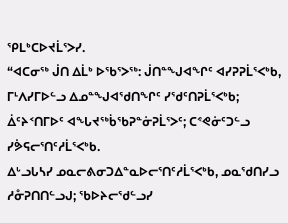ᕿᒪᒃᑕᐅᔪᒫᕐᐳᓯ.
“ᐊᑕᓂᖅ ᒎᑎ ᐃᒫᒃ ᐅᖃᕐᐳᖅ: ᒎᑎᓐᖑᐊᖏᑦ ᐊᓯᕈᕈᒫᕐᐸᒃᑲ, ᒥᒻᐱᓯᒥᐅᓪᓗ ᐃᓄᓐᖑᐊᖁᑎᖏᑦ ᓯᖁᑦᑎᕈᒫᕐᐸᒃᑲ; ᐄᑦᔨᑉᑎᒥᐅᑦ ᐊᖓᔪᖅᑳᖃᕈᓐᓃᕈᒫᕐᐳᑦ; ᑕᕝᕙᓃᑦᑐᓪᓗ ᓯᕘᕋᓕᕐᑎᑦᓱᒫᕐᐸᒃᑲ.
ᐃᒡᓗᒐᓴᓯ ᓄᓇᓕᕕᓂᑐᐃᓐᓇᐅᓕᕐᑎᑦᓱᒫᕐᐸᒃᑲ, ᓄᓇᖁᑎᓯᓗ ᓱᓁᕈᑎᑎᓪᓗᒍ; ᖃᐅᔨᓕᖁᓪᓗᓯ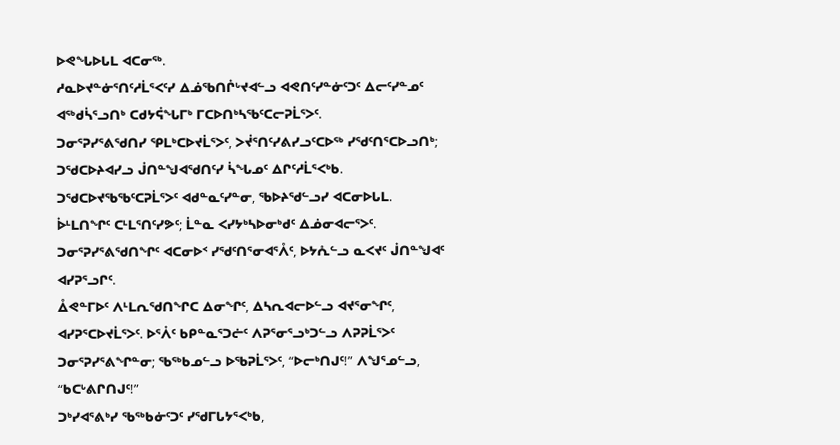ᐅᕙᖓᐅᒐᒪ ᐊᑕᓂᖅ.
ᓱᓇᐅᔪᓐᓃᕐᑎᑦᓱᒫᕐᐸᑦᓯ ᐃᓅᖃᑎᒌᒡᔪᐊᓪᓗ ᐊᕙᑎᑦᓯᓐᓃᑦᑐᑦ ᐃᓕᑦᓯᓐᓄᑦ ᐊᖅᑯᓵᕐᓗᑎᒃ ᑕᑯᔭᕌᖓᒥᒃ ᒥᑕᐅᑎᒃᓴᖃᑦᑕᓕᕈᒫᕐᐳᑦ.
ᑐᓂᕐᕈᓯᕐᕕᖁᑎᓯ ᕿᒪᒃᑕᐅᔪᒫᕐᐳᑦ, ᐳᔫᕐᑎᑦᓯᕕᓯᓗᑦᑕᐅᖅ ᓯᖁᑦᑎᕐᑕᐅᓗᑎᒃ; ᑐᖁᑕᐅᔨᐊᓯᓗ ᒎᑎᓐᖑᐊᖁᑎᑦᓯ ᓵᖓᓄᑦ ᐃᒋᑦᓱᒫᕐᐸᒃᑲ.
ᑐᖁᑕᐅᔪᖃᖃᑦᑕᕈᒫᕐᐳᑦ ᐊᑯᓐᓇᑦᓯᓐᓂ, ᖃᐅᔨᖁᓪᓗᓯ ᐊᑕᓂᐅᒐᒪ.
ᐆᒻᒪᑎᖏᑦ ᑕᒻᒪᕐᑎᑦᓯᕗᑦ; ᒫᓐᓇ ᐸᓯᔭᒃᓴᐅᓂᒃᑯᑦ ᐃᓅᓂᐊᓕᕐᐳᑦ. ᑐᓂᕐᕈᓯᕐᕕᖁᑎᖏᑦ ᐊᑕᓂᐅᑉ ᓯᖁᑦᑎᕐᓂᐊᕐᐰᑦ, ᐅᔭᕅᓪᓗ ᓇᐸᔪᑦ ᒎᑎᓐᖑᐊᑦ ᐊᓯᕈᕐᓗᒋᑦ.
ᐂᕙᓐᒥᐅᑦ ᐱᒻᒪᕆᖁᑎᖏᑕ ᐃᓂᖏᑦ, ᐃᓴᕆᐊᓕᐅᓪᓗ ᐊᔪᕐᓂᖏᑦ, ᐊᓯᕈᕐᑕᐅᔪᒫᕐᐳᑦ. ᐅᕐᐲᑦ ᑲᑭᓐᓇᕐᑐᓖᑦ ᐱᕈᕐᓂᕐᓗᒃᑐᓪᓗ ᐱᕈᕈᒫᕐᐳᑦ ᑐᓂᕐᕈᓯᕐᕕᖏᓐᓂ; ᖃᖅᑲᓄᓪᓗ ᐅᖃᕈᒫᕐᐳᑦ, “ᐅᓕᒃᑎᒍᑦ!” ᐱᖑᕐᓄᓪᓗ, “ᑲᑕᒡᕕᒋᑎᒍᑦ!”
ᑐᒃᓯᐊᕐᕕᒃᓯ ᖃᖅᑲᓃᑦᑐᑦ ᓯᖁᒥᒐᔭᕐᐸᒃᑲ,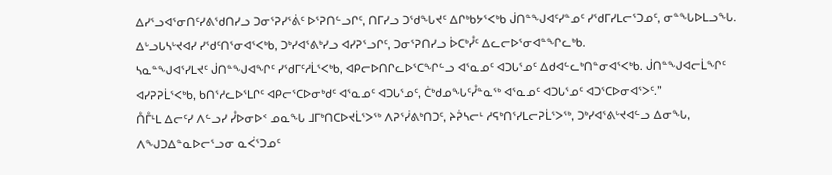ᐃᓯᕐᓗᐊᕐᓂᑎᑦᓯᕕᖁᑎᓯᓗ ᑐᓂᕐᕈᓯᕐᕖᑦ ᐅᕐᕈᑎᓪᓗᒋᑦ, ᑎᒥᓯᓗ ᑐᖁᖓᔪᑦ ᐃᒋᒃᑲᔭᕐᐸᒃᑲ ᒎᑎᓐᖑᐊᑦᓯᓐᓄᑦ ᓯᖁᒥᓯᒪᓕᕐᑐᓄᑦ, ᓂᓐᖓᐅᒪᓗᖓ.
ᐃᒡᓗᒐᓴᒡᔪᐊᓯ ᓯᖁᑦᑎᕐᓂᐊᕐᐸᒃᑲ, ᑐᒃᓯᐊᕐᕕᒃᓯᓗ ᐊᓯᕈᕐᓗᒋᑦ, ᑐᓂᕐᕈᑎᓯᓗ ᐆᑕᒃᓮᑦ ᐃᓚᓕᐅᕐᓂᐊᓐᖏᓚᒃᑲ.
ᓴᓇᓐᖑᐊᕐᓯᒪᔪᑦ ᒎᑎᓐᖑᐊᖏᑦ ᓯᖁᒥᑦᓱᒫᕐᐸᒃᑲ, ᐊᑭᓕᐅᑎᒋᓚᐅᕐᑕᖏᓪᓗ ᐊᕐᓇᓄᑦ ᐊᑐᒐᕐᓄᑦ ᐃᑯᐊᓪᓚᒃᑎᓐᓂᐊᕐᐸᒃᑲ. ᒎᑎᓐᖑᐊᓕᒫᖏᑦ ᐊᓯᕈᕈᒫᕐᐸᒃᑲ, ᑲᑎᕐᓱᓚᐅᕐᒪᒋᑦ ᐊᑭᓕᕐᑕᐅᓂᒃᑯᑦ ᐊᕐᓇᓄᑦ ᐊᑐᒐᕐᓄᑦ, ᑖᒃᑯᓄᖓᑦᓮᓐᓇᖅ ᐊᕐᓇᓄᑦ ᐊᑐᒐᕐᓄᑦ ᐊᑐᕐᑕᐅᓂᐊᕐᐳᑦ.”
ᑍᒤᒻᒪ ᐃᓕᑦᓯ ᐱᓪᓗᓯ ᓮᐅᓂᐅᑉ ᓄᓇᖓ ᒧᒥᒃᑎᑕᐅᔪᒫᕐᐳᖅ ᐱᕈᕐᓰᕕᒃᑎᑐᑦ, ᔨᕉᓴᓕᒻ ᓱᕋᒃᑎᕐᓯᒪᓕᕈᒫᕐᐳᖅ, ᑐᒃᓯᐊᕐᕕᒡᔪᐊᓪᓗ ᐃᓂᖓ, ᐱᖑᑐᐃᓐᓇᐅᓕᕐᓗᓂ ᓇᐹᕐᑐᓄᑦ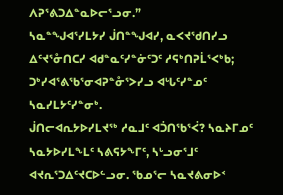ᐱᕈᕐᕕᑐᐃᓐᓇᐅᓕᕐᓗᓂ.”
ᓴᓇᓐᖑᐊᕐᓯᒪᔭᓯ ᒎᑎᓐᖑᐊᓯ, ᓇᐸᔪᖁᑎᓯᓗ ᐃᑦᔪᕐᓁᑎᑕᓯ ᐊᑯᓐᓇᑦᓯᓐᓃᑦᑐᑦ ᓱᕋᒃᑎᕈᒫᕐᐸᒃᑲ; ᑐᒃᓯᐊᕐᕕᖃᕐᓂᐊᕈᓐᓁᕐᐳᓯᓗ ᐊᒡᒐᑦᓯᓐᓄᑦ ᓴᓇᓯᒪᔭᑦᓯᓐᓂᒃ.
ᒎᑎᓕᐊᕆᔭᐅᓯᒪᔪᖅ ᓱᓇᒧᑦ ᐊᑑᑎᖃᕐᐹ? ᓴᓇᔨᒥᓄᑦ ᓴᓇᔭᐅᓯᒪᖕᒪᑦ ᓴᕕᕋᔭᖕᒥᑦ, ᓴᒡᓗᓂᕐᒧᑦ ᐊᔪᕆᕐᑐᐃᑦᔪᑕᐅᓪᓗᓂ. ᖃᓄᕐᓕ ᓴᓇᔪᕕᓂᐅᑉ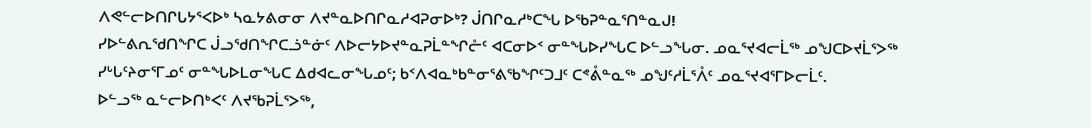ᐱᕙᓪᓕᐅᑎᒋᒐᔭᕐᐸᐅᒃ ᓴᓇᔭᕕᓂᓂ ᐱᔪᓐᓇᐅᑎᒋᓇᓱᐊᕈᓂᐅᒃ? ᒎᑎᒋᓇᓱᒃᑕᖓ ᐅᖃᕈᓐᓇᕐᑎᓐᓇᒍ!
ᓯᐅᓪᕕᕆᖁᑎᖏᑕ ᒎᓗᖁᑎᖏᑕᓘᓐᓃᑦ ᐱᐅᓕᔭᐅᔪᓐᓇᕈᒫᓐᖏᓔᑦ ᐊᑕᓂᐅᑉ ᓂᓐᖓᐅᓯᖓᑕ ᐅᓪᓗᖓᓂ. ᓄᓇᕐᔪᐊᓕᒫᖅ ᓄᖑᑕᐅᔪᒫᕐᐳᖅ ᓯᒡᒐᑦᔨᓂᕐᒥᓄᑦ ᓂᓐᖓᐅᒪᓂᖓᑕ ᐃᑯᐊᓚᓂᖓᓄᑦ; ᑲᑉᐱᐊᓇᒃᑲᓐᓂᕐᕕᖃᖏᑦᑐᒧᑦ ᑕᕝᕔᓐᓇᖅ ᓄᖑᑦᓱᒫᕐᐰᑦ ᓄᓇᕐᔪᐊᕐᒥᐅᓕᒫᑦ.
ᐅᓪᓗᖅ ᓇᓪᓕᐅᑎᒃᐸᑦ ᐱᔪᖃᕈᒫᕐᐳᖅ,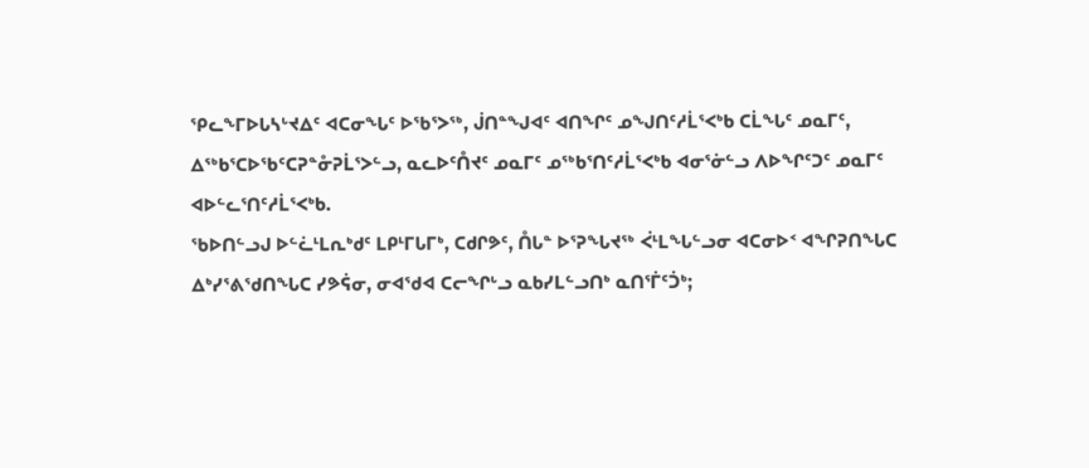ᕿᓚᖕᒥᐅᒐᓴᒡᔪᐃᑦ ᐊᑕᓂᖓᑦ ᐅᖃᕐᐳᖅ, ᒎᑎᓐᖑᐊᑦ ᐊᑎᖏᑦ ᓄᖑᑎᑦᓱᒫᕐᐸᒃᑲ ᑕᒫᖓᑦ ᓄᓇᒥᑦ, ᐃᖅᑲᕐᑕᐅᖃᑦᑕᕈᓐᓁᕈᒫᕐᐳᓪᓗ, ᓇᓚᐅᑦᑍᔪᑦ ᓄᓇᒥᑦ ᓄᖅᑲᕐᑎᑦᓱᒫᕐᐸᒃᑲ ᐊᓂᕐᓃᓪᓗ ᐱᐅᖏᑦᑐᑦ ᓄᓇᒥᑦ ᐊᐅᓪᓚᕐᑎᑦᓱᒫᕐᐸᒃᑲ.
ᖃᐅᑎᓪᓗᒍ ᐅᓪᓛᒻᒪᕆᒃᑯᑦ ᒪᑭᒻᒥᒐᒥᒃ, ᑕᑯᒋᕗᑦ, ᑍᒐᓐ ᐅᕐᕈᖓᔪᖅ ᐹᒻᒪᖓᓪᓗᓂ ᐊᑕᓂᐅᑉ ᐊᖏᕈᑎᖓᑕ ᐃᒃᓯᕐᕕᖁᑎᖓᑕ ᓯᕗᕌᓂ, ᓂᐊᖁᐊ ᑕᓕᖏᒡᓗ ᓇᑲᓯᒪᓪᓗᑎᒃ ᓇᑎᕐᒦᑦᑑᒃ;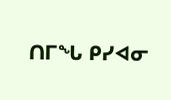ᑎᒥᖓ ᑭᓯᐊᓂ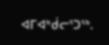ᐊᒥᐊᒃᑰᓕᕐᑐᖅ.